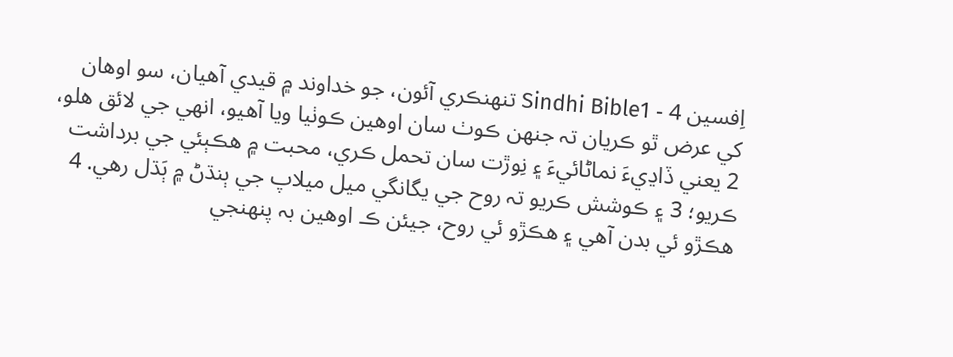اِفسين 4 - Sindhi Bible1 تنهنڪري آئون، جو خداوند ۾ قيدي آهيان، سو اوهان کي عرض ٿو ڪريان تہ جنهن ڪوٺ سان اوهين ڪوٺيا ويا آهيو، انهي جي لائق هلو، 2 يعني ڏاڍيءَ نماڻائيءَ ۽ نِوڙت سان تحمل ڪري، محبت ۾ هڪٻئي جي برداشت ڪريو؛ 3 ۽ ڪوشش ڪريو تہ روح جي يگانگي ميل ميلاپ جي ٻنڌڻ ۾ ٻَڌل رهي. 4 هڪڙو ئي بدن آهي ۽ هڪڙو ئي روح، جيئن ڪ اوهين بہ پنهنجي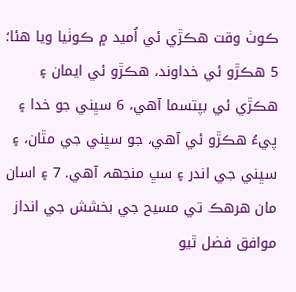ڪوٺ وقت هڪڙي ئي اُميد ۾ ڪوٺيا ويا هئا؛ 5 هڪڙو ئي خداوند، هڪڙو ئي ايمان ۽ هڪڙي ئي بپتسما آهي، 6 سڀني جو خدا ۽ پيءُ هڪڙو ئي آهي، جو سڀني جي مٿان، ۽ سڀني جي اندر ۽ سڀ منجهہ آهي. 7 ۽ اسان مان هرهڪ تي مسيح جي بخشش جي انداز موافق فضل ٿيو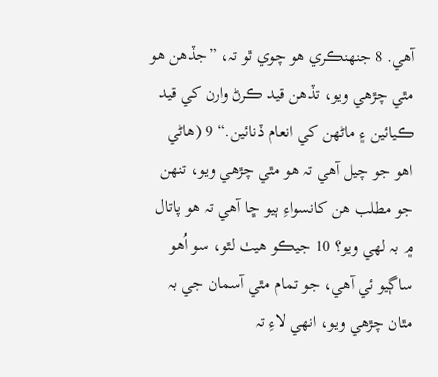آهي. 8 جنهنڪري هو چوي ٿو تہ، ”جڏهن هو مٿي چڙهي ويو، تڏهن قيد ڪرڻ وارن کي قيد ڪيائين ۽ ماڻهن کي انعام ڏنائين.“ 9 (هاڻي اهو جو چيل آهي تہ هو مٿي چڙهي ويو، تنهن جو مطلب هن کانسواءِ ٻيو ڇا آهي تہ هو پاتال ۾ بہ لهي ويو؟ 10 جيڪو هيٺ لٿو، سو اُهو ساڳيو ئي آهي، جو تمام مٿي آسمان جي بہ مٿان چڙهي ويو، انهي لاءِ تہ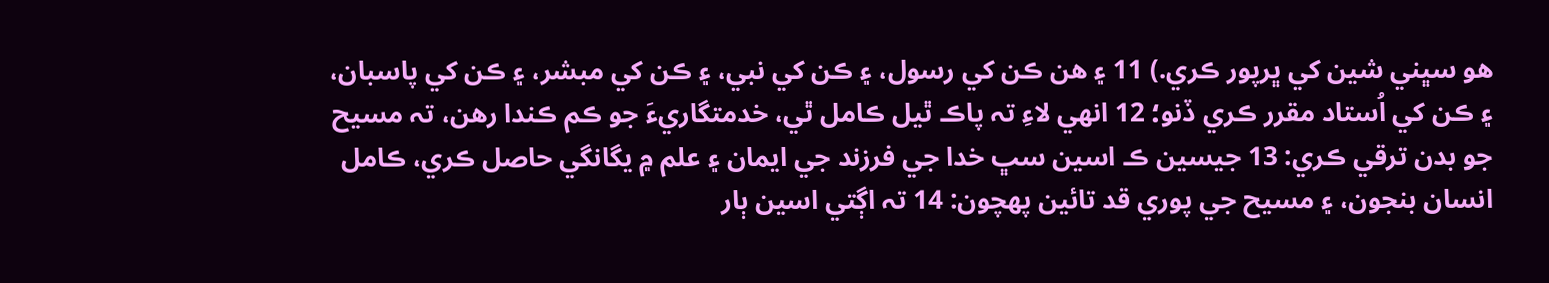هو سڀني شين کي ڀرپور ڪري.) 11 ۽ هن ڪن کي رسول، ۽ ڪن کي نبي، ۽ ڪن کي مبشر، ۽ ڪن کي پاسبان، ۽ ڪن کي اُستاد مقرر ڪري ڏنو؛ 12 انهي لاءِ تہ پاڪ ٿيل ڪامل ٿي، خدمتگاريءَ جو ڪم ڪندا رهن، تہ مسيح جو بدن ترقي ڪري: 13 جيسين ڪ اسين سڀ خدا جي فرزند جي ايمان ۽ علم ۾ يگانگي حاصل ڪري، ڪامل انسان بنجون، ۽ مسيح جي پوري قد تائين پهچون: 14 تہ اڳتي اسين ٻار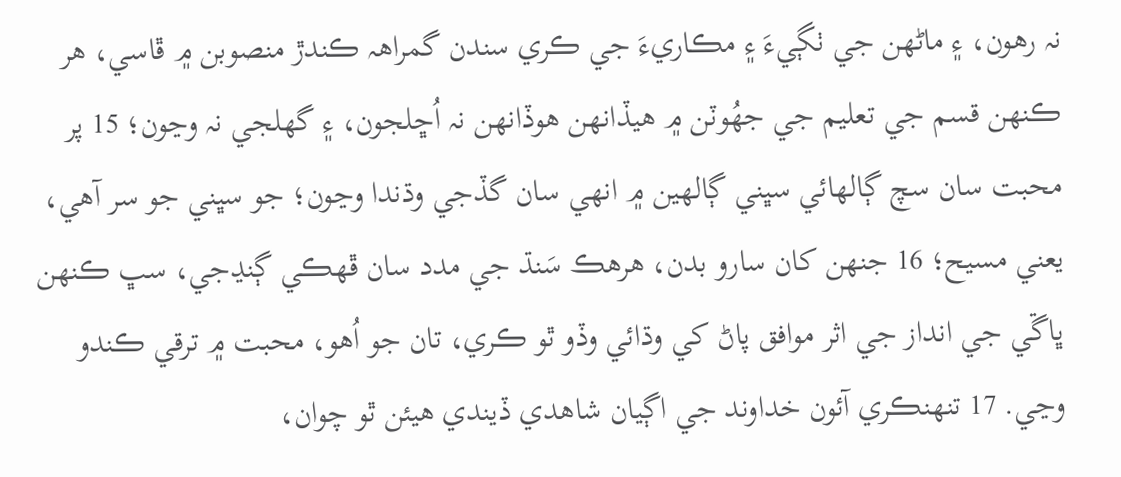نہ رهون، ۽ ماڻهن جي ٺڳيءَ ۽ مڪاريءَ جي ڪري سندن گمراهہ ڪندڙ منصوبن ۾ ڦاسي، هر ڪنهن قسم جي تعليم جي جهُوٽن ۾ هيڏانهن هوڏانهن نہ اُڇلجون، ۽ گهلجي نہ وڃون؛ 15 پر محبت سان سچ ڳالهائي سڀني ڳالهين ۾ انهي سان گڏجي وڌندا وڃون؛ جو سڀني جو سر آهي، يعني مسيح؛ 16 جنهن کان سارو بدن، هرهڪ سَنڌ جي مدد سان ڦهڪي ڳنڍجي، سڀ ڪنهن ڀاڱي جي انداز جي اثر موافق پاڻ کي وڌائي وڏو ٿو ڪري، تان جو اُهو، محبت ۾ ترقي ڪندو وڃي. 17 تنهنڪري آئون خداوند جي اڳيان شاهدي ڏيندي هيئن ٿو چوان،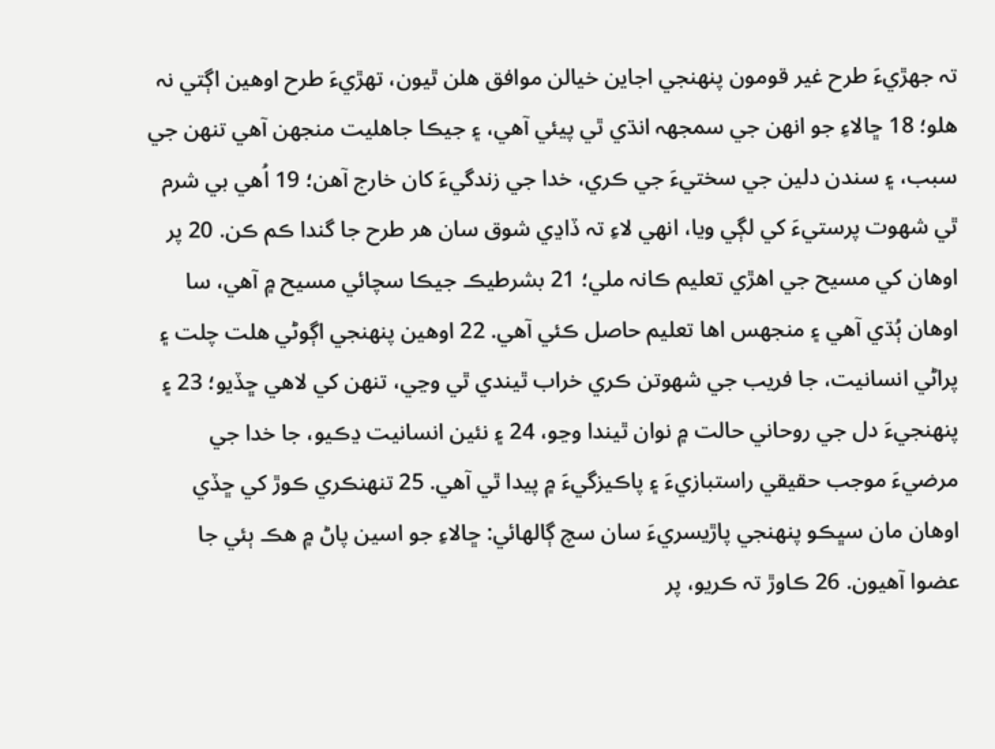تہ جهڙيءَ طرح غير قومون پنهنجي اجاين خيالن موافق هلن ٿيون، تهڙيءَ طرح اوهين اڳتي نہ هلو؛ 18 ڇالاءِ جو انهن جي سمجهہ انڌي ٿي پيئي آهي، ۽ جيڪا جاهليت منجهن آهي تنهن جي سبب، ۽ سندن دلين جي سختيءَ جي ڪري، خدا جي زندگيءَ کان خارج آهن؛ 19 اُهي بي شرم ٿي شهوت پرستيءَ کي لڳي ويا، انهي لاءِ تہ ڏاڍي شوق سان هر طرح جا گندا ڪم ڪن. 20 پر اوهان کي مسيح جي اهڙي تعليم ڪانہ ملي؛ 21 بشرطيڪ جيڪا سچائي مسيح ۾ آهي، سا اوهان ٻُڌي آهي ۽ منجهس اها تعليم حاصل ڪئي آهي. 22 اوهين پنهنجي اڳوڻي هلت چلت ۽ پراڻي انسانيت، جا فريب جي شهوتن ڪري خراب ٿيندي ٿي وڃي، تنهن کي لاهي ڇڏيو؛ 23 ۽ پنهنجيءَ دل جي روحاني حالت ۾ نوان ٿيندا وڃو، 24 ۽ نئين انسانيت ڍڪيو، جا خدا جي مرضيءَ موجب حقيقي راستبازيءَ ۽ پاڪيزگيءَ ۾ پيدا ٿي آهي. 25 تنهنڪري ڪوڙ کي ڇڏي اوهان مان سڀڪو پنهنجي پاڙيسريءَ سان سچ ڳالهائي: ڇالاءِ جو اسين پاڻ ۾ هڪ ٻئي جا عضوا آهيون. 26 ڪاوڙ تہ ڪريو، پر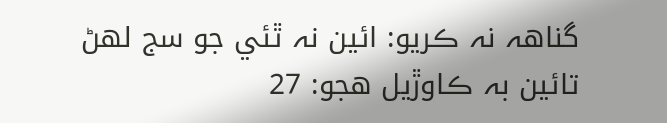گناهہ نہ ڪريو: ائين نہ ٿئي جو سج لهڻ تائين بہ ڪاوڙيل هجو: 27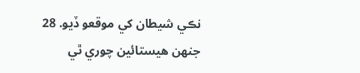نڪي شيطان کي موقعو ڏيو. 28 جنهن هيستائين چوري ٿي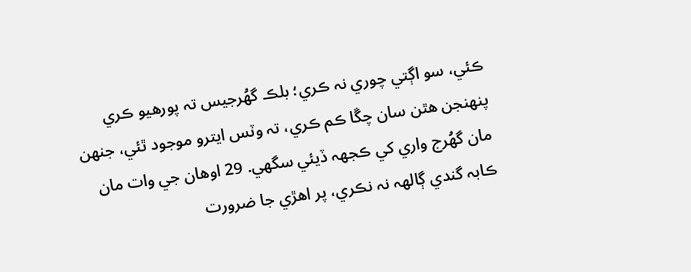ڪئي، سو اڳتي چوري نہ ڪري؛ بلڪ گهُرجيس تہ پورهيو ڪري پنهنجن هٿن سان چڱا ڪم ڪري، تہ وٽس ايترو موجود ٿئي، جنهن مان گهُرج واري کي ڪجهہ ڏيئي سگهي. 29 اوهان جي وات مان ڪابہ گندي ڳالهہ نہ نڪري، پر اهڙي جا ضرورت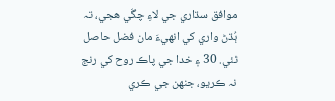موافق سڌاري جي لاءِ چڱي هجي، تہ ٻُڌڻ واري کي انهيءَ مان فضل حاصل ٿئي. 30 ۽ خدا جي پاڪ روح کي رنج نہ ڪريو، جنهن جي ڪري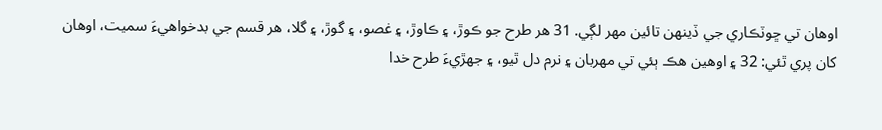اوهان تي ڇوٽڪاري جي ڏينهن تائين مهر لڳي. 31 هر طرح جو ڪوڙ، ۽ ڪاوڙ، ۽ غصو، ۽ گوڙ، ۽ گلا، هر قسم جي بدخواهيءَ سميت، اوهان کان پري ٿئي: 32 ۽ اوهين هڪ ٻئي تي مهربان ۽ نرم دل ٿيو، ۽ جهڙيءَ طرح خدا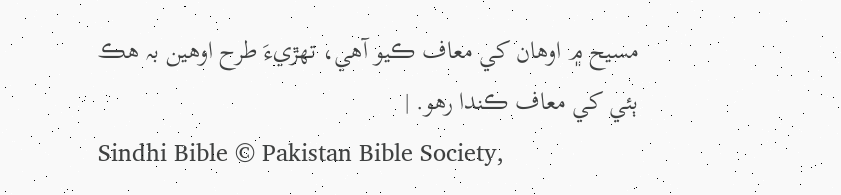مسيح ۾ اوهان کي معاف ڪيو آهي، تهڙيءَ طرح اوهين بہ هڪ ٻئي کي معاف ڪندا رهو. |
Sindhi Bible © Pakistan Bible Society,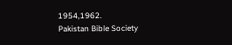1954,1962.
Pakistan Bible Society